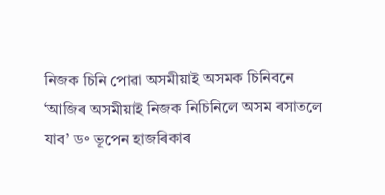নিজক চিনি পোৱা অসমীয়াই অসমক চিনিবনে
‘আজিৰ অসমীয়াই নিজক নিচিনিলে অসম ৰসাতলে যাব’ ড॰ ভূপেন হাজৰিকাৰ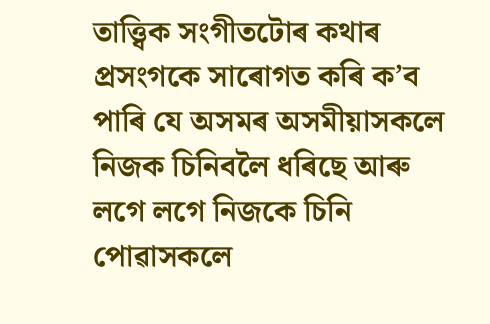তাত্ত্বিক সংগীতটোৰ কথাৰ প্ৰসংগকে সাৰোগত কৰি ক’ব পাৰি যে অসমৰ অসমীয়াসকলে নিজক চিনিবলৈ ধৰিছে আৰু লগে লগে নিজকে চিনি পোৱাসকলে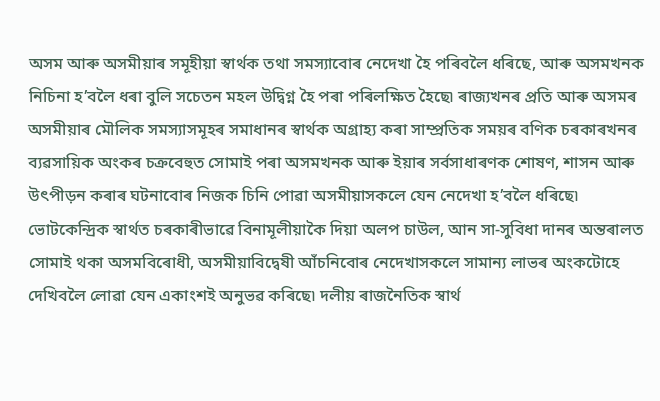অসম আৰু অসমীয়াৰ সমূহীয়া স্বাৰ্থক তথা সমস্যাবোৰ নেদেখা হৈ পৰিবলৈ ধৰিছে, আৰু অসমখনক নিচিনা হ’বলৈ ধৰা বুলি সচেতন মহল উদ্বিগ্ন হৈ পৰা পৰিলক্ষিত হৈছে৷ ৰাজ্যখনৰ প্ৰতি আৰু অসমৰ অসমীয়াৰ মৌলিক সমস্যাসমূহৰ সমাধানৰ স্বাৰ্থক অগ্ৰাহ্য কৰা সাম্প্ৰতিক সময়ৰ বণিক চৰকাৰখনৰ ব্যৱসায়িক অংকৰ চক্ৰবেহুত সোমাই পৰা অসমখনক আৰু ইয়াৰ সৰ্বসাধাৰণক শোষণ, শাসন আৰু উৎপীড়ন কৰাৰ ঘটনাবোৰ নিজক চিনি পোৱা অসমীয়াসকলে যেন নেদেখা হ’বলৈ ধৰিছে৷ ভোটকেন্দ্ৰিক স্বাৰ্থত চৰকাৰীভাৱে বিনামূলীয়াকৈ দিয়া অলপ চাউল, আন সা-সুবিধা দানৰ অন্তৰালত সোমাই থকা অসমবিৰোধী, অসমীয়াবিদ্বেষী আঁচনিবোৰ নেদেখাসকলে সামান্য লাভৰ অংকটোহে দেখিবলৈ লোৱা যেন একাংশই অনুভৱ কৰিছে৷ দলীয় ৰাজনৈতিক স্বাৰ্থ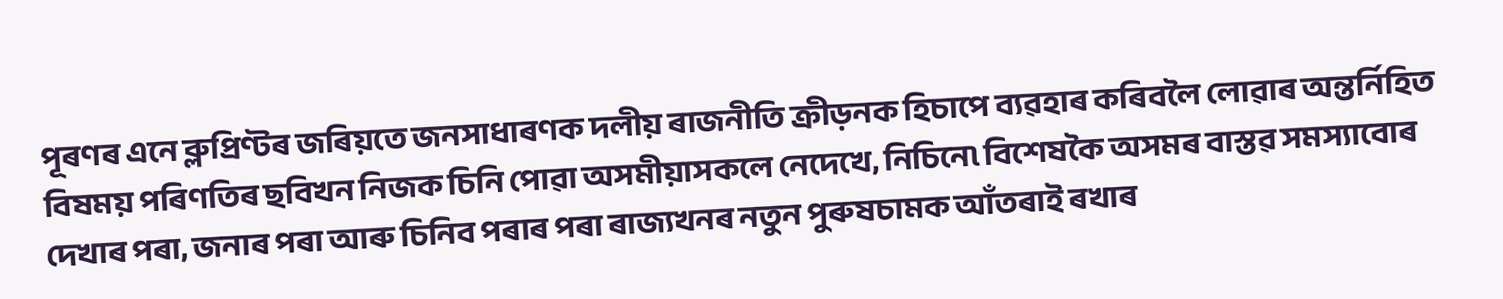পূৰণৰ এনে ব্লুপ্ৰিণ্টৰ জৰিয়তে জনসাধাৰণক দলীয় ৰাজনীতি ক্ৰীড়নক হিচাপে ব্যৱহাৰ কৰিবলৈ লোৱাৰ অন্তৰ্নিহিত বিষময় পৰিণতিৰ ছবিখন নিজক চিনি পোৱা অসমীয়াসকলে নেদেখে, নিচিনে৷ বিশেষকৈ অসমৰ বাস্তৱ সমস্যাবোৰ দেখাৰ পৰা, জনাৰ পৰা আৰু চিনিব পৰাৰ পৰা ৰাজ্যখনৰ নতুন পুৰুষচামক আঁতৰাই ৰখাৰ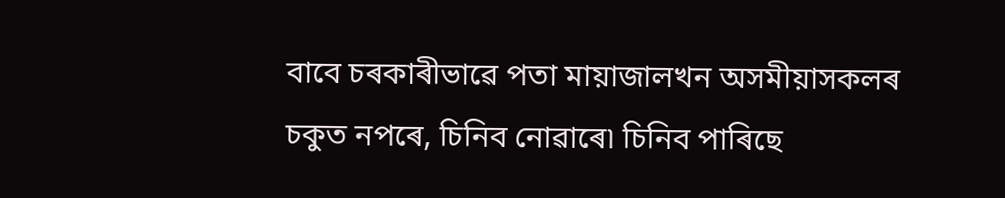বাবে চৰকাৰীভাৱে পতা মায়াজালখন অসমীয়াসকলৰ চকুত নপৰে, চিনিব নোৱাৰে৷ চিনিব পাৰিছে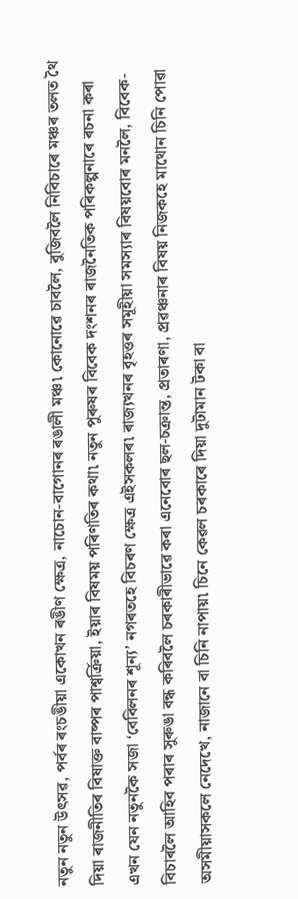নতুন নতুন উৎসৱ, পৰ্বৰ ৰংচঙীয়া একোখন ৰঙীণ ক্ষেত্ৰ, নাচোন-বাগোনৰ ৰঙালী মঞ্চ৷ কোনোৱে চাবলৈ, বুজিবলৈ নিবিচাৰে মঞ্চৰ তলত থৈ দিয়া ৰাজনীতিৰ বিষাক্ত বাষ্পৰ পাশ্বৰ্ক্ৰিয়া, ইয়াৰ বিষময় পৰিণতিৰ কথা৷ নতুন পুৰুষৰ বিবেক দংশনৰ ৰাজনৈতিক পৰিকল্পনাৰে ৰচনা কৰা এখন যেন নতুনকৈ সজা ‘বেবিলনৰ শূন্য’ নগৰতহে বিচৰণ ক্ষেত্ৰ এইসকলৰ৷ ৰাজ্যখনৰ বৃহত্তৰ সমূহীয়া সমস্যাৰ বিষয়বোৰ মনলৈ, বিবেক-বিচাৰলৈ আহিব পৰাৰ সুৰুঙা বন্ধ কৰিবলৈ চৰকাৰীভাৱে কৰা এনেবোৰ ছল-চক্ৰান্ত, প্ৰতাৰণা, প্ৰৱঞ্চনাৰ বিষয় নিজকহে মাথোন চিনি পোৱা অসমীয়াসকলে নেদেখে, নাজানে বা চিনি নাপায়৷ চিনে কেৱল চৰকাৰে দিয়া দুটামান টকা বা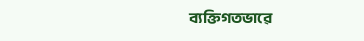ব্যক্তিগতভাৱে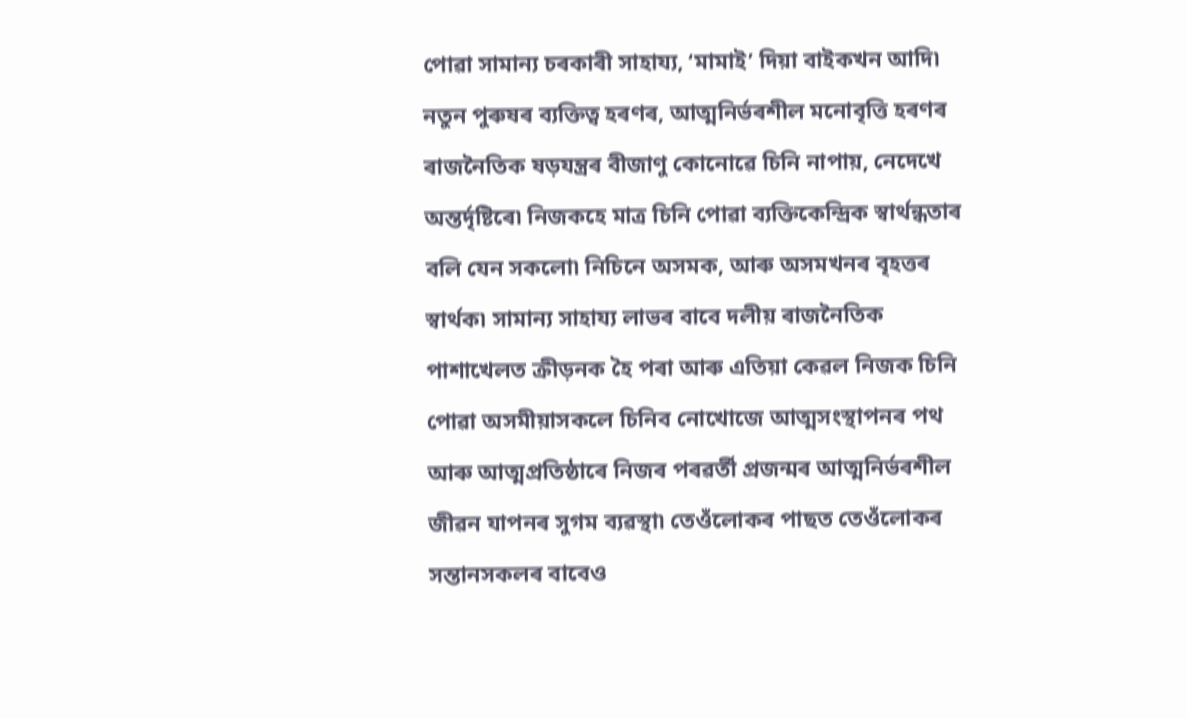পোৱা সামান্য চৰকাৰী সাহায্য, ‘মামাই’ দিয়া বাইকখন আদি৷ নতুন পুৰুষৰ ব্যক্তিত্ব হৰণৰ, আত্মনিৰ্ভৰশীল মনোবৃত্তি হৰণৰ ৰাজনৈতিক ষড়যন্ত্ৰৰ বীজাণু কোনোৱে চিনি নাপায়, নেদেখে অন্তৰ্দৃষ্টিৰে৷ নিজকহে মাত্ৰ চিনি পোৱা ব্যক্তিকেন্দ্ৰিক স্বাৰ্থন্ধতাৰ বলি যেন সকলো৷ নিচিনে অসমক, আৰু অসমখনৰ বৃহত্তৰ স্বাৰ্থক৷ সামান্য সাহায্য লাভৰ বাবে দলীয় ৰাজনৈতিক পাশাখেলত ক্ৰীড়নক হৈ পৰা আৰু এতিয়া কেৱল নিজক চিনি পোৱা অসমীয়াসকলে চিনিব নোখোজে আত্মসংস্থাপনৰ পথ আৰু আত্মপ্ৰতিষ্ঠাৰে নিজৰ পৰৱৰ্তী প্ৰজন্মৰ আত্মনিৰ্ভৰশীল জীৱন যাপনৰ সুগম ব্যৱস্থা৷ তেওঁলোকৰ পাছত তেওঁলোকৰ সন্তানসকলৰ বাবেও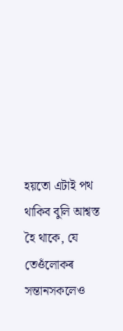হয়তো এটাই পথ থাকিব বুলি আশ্বস্ত হৈ থাকে, যে তেওঁলোকৰ সন্তানসকলেও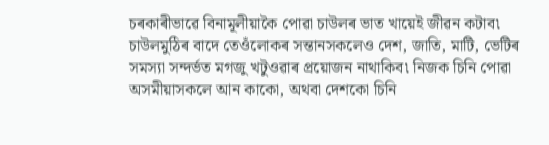চৰকাৰীভাৱে বিনামূলীয়াকৈ পোৱা চাউলৰ ভাত খায়েই জীৱন কটাব৷ চাউলমুঠিৰ বাদে তেওঁলোকৰ সন্তানসকলেও দেশ, জাতি, মাটি, ভেটিৰ সমস্যা সন্দৰ্ভত মগজু খটুওৱাৰ প্ৰয়োজন নাথাকিব৷ নিজক চিনি পোৱা অসমীয়াসকলে আন কাকো, অথবা দেশকো চিনি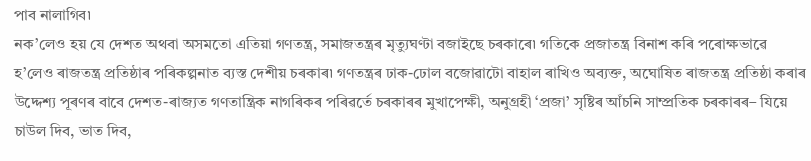পাব নালাগিব৷
নক’লেও হয় যে দেশত অথবা অসমতো এতিয়া গণতন্ত্ৰ, সমাজতন্ত্ৰৰ মৃত্যুঘণ্টা বজাইছে চৰকাৰে৷ গতিকে প্ৰজাতন্ত্ৰ বিনাশ কৰি পৰোক্ষভাৱে হ’লেও ৰাজতন্ত্ৰ প্ৰতিষ্ঠাৰ পৰিকল্পনাত ব্যস্ত দেশীয় চৰকাৰ৷ গণতন্ত্ৰৰ ঢাক-ঢোল বজোৱাটো বাহাল ৰাখিও অব্যক্ত, অঘোষিত ৰাজতন্ত্ৰ প্ৰতিষ্ঠা কৰাৰ উদ্দেশ্য পূৰণৰ বাবে দেশত-ৰাজ্যত গণতান্ত্ৰিক নাগৰিকৰ পৰিৱৰ্তে চৰকাৰৰ মুখাপেক্ষী, অনুগ্ৰহী ‘প্ৰজা’ সৃষ্টিৰ আঁচনি সাম্প্ৰতিক চৰকাৰৰ– যিয়ে চাউল দিব, ভাত দিব,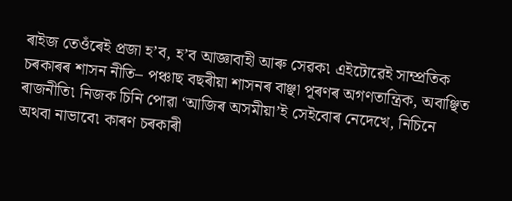ৰাইজ তেওঁৰেই প্ৰজা হ’ব, হ’ব আজ্ঞাবাহী আৰু সেৱক৷ এইটোৱেই সাম্প্ৰতিক চৰকাৰৰ শাসন নীতি– পঞ্চাছ বছৰীয়া শাসনৰ বাঞ্ছা পূৰণৰ অগণতান্ত্ৰিক, অবাঞ্ছিত ৰাজনীতি৷ নিজক চিনি পোৱা ‘আজিৰ অসমীয়া’ই সেইবোৰ নেদেখে, নিচিনে অথবা নাভাবে৷ কাৰণ চৰকাৰী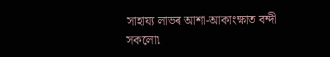সাহায্য লাভৰ আশা-আকাংক্ষাত বন্দী সকলো৷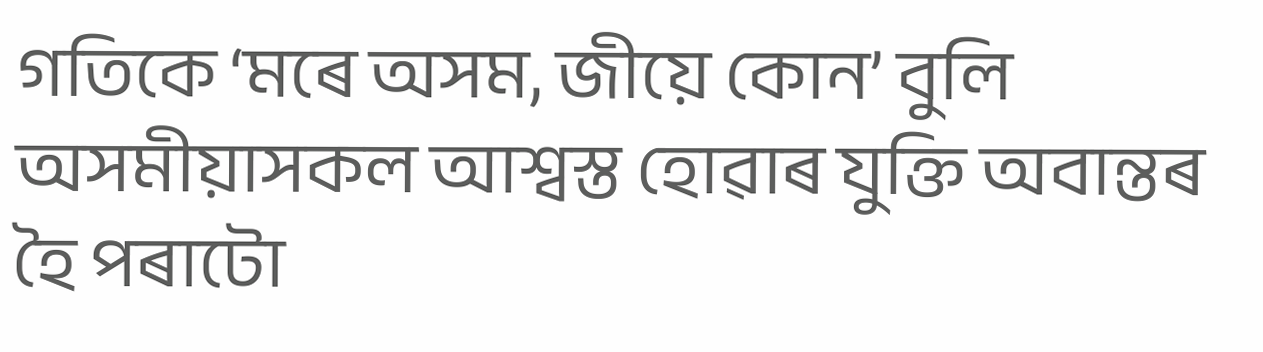গতিকে ‘মৰে অসম, জীয়ে কোন’ বুলি অসমীয়াসকল আশ্বস্ত হোৱাৰ যুক্তি অবান্তৰ হৈ পৰাটো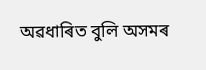অৱধাৰিত বুলি অসমৰ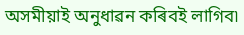অসমীয়াই অনুধাৱন কৰিবই লাগিব৷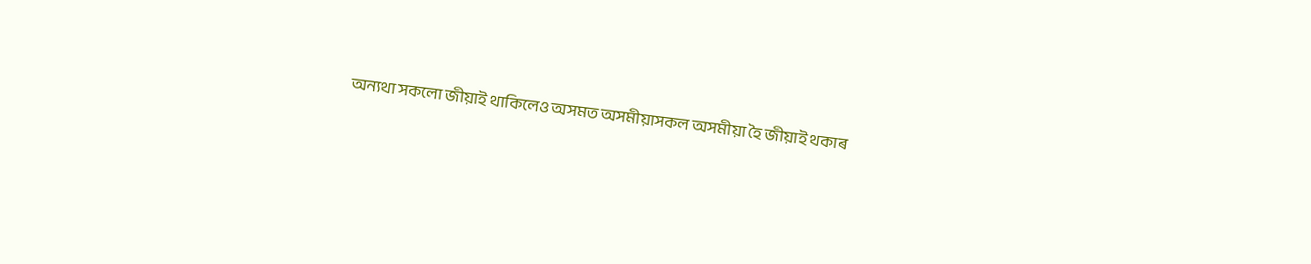অন্যথা সকলো জীয়াই থাকিলেও অসমত অসমীয়াসকল অসমীয়া হৈ জীয়াই থকাৰ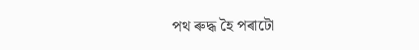পথ ৰুদ্ধ হৈ পৰাটো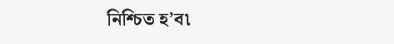নিশ্চিত হ’ব৷